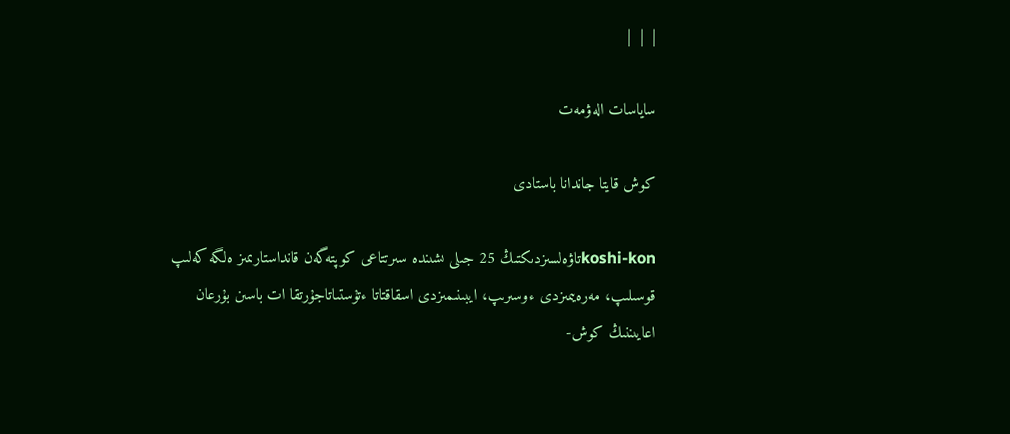|  |  |

ساياسات الەۋمەت

كوش قايتا جاندانا باستادى

koshi-konتاۋەلسىزدىكتىڭ 25 جىلى ىشىندە سىرتتاعى كوپتەگەن قانداستارىمىز ەلگە كەلىپ قوسىلىپ، مەرەيىمىزدى ءوسىرىپ، ايبىنىمىزدى اسقاقتاتا ءتۇستىاتاجۇرتقا ات باسىن بۇرعان اعايىننىڭ كوش-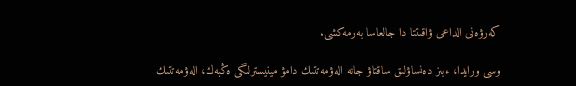كەرۋەنى الداعى ۋاقىتتا دا جالعاسا بەرمەكشى.

وسى ورايدا، ءبىز دەنساۋلىق ساقتاۋ جانە الەۋمەتتىك دامۋ مينيسترلىگى ەڭبەك، الەۋمەتتىك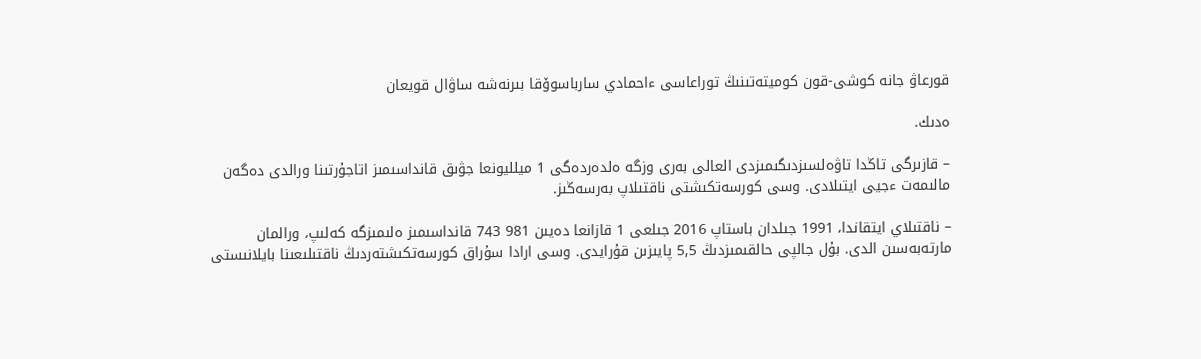قورعاۋ جانە كوشى-قون كوميتەتىنىڭ توراعاسى ءاحمادي سارباسوۆقا بىرنەشە ساۋال قويعان

ەدىك.

– قازىرگى تاڭدا تاۋەلسىزدىگىمىزدى العالى بەرى وزگە ەلدەردەگى 1 ميلليونعا جۋىق قانداسىمىز اتاجۇرتىنا ورالدى دەگەن مالىمەت ءجيى ايتىلادى. وسى كورسەتكىشتى ناقتىلاپ بەرسەڭىز.

– ناقتىلاي ايتقاندا، 1991 جىلدان باستاپ 2016 جىلعى 1 قازانعا دەيىن 981 743 قانداسىمىز ەلىمىزگە كەلىپ، ورالمان مارتەبەسىن الدى. بۇل جالپى حالقىمىزدىڭ 5,5 پايىزىن قۇرايدى. وسى ارادا سۇراق كورسەتكىشتەردىڭ ناقتىلىعىنا بايلانىستى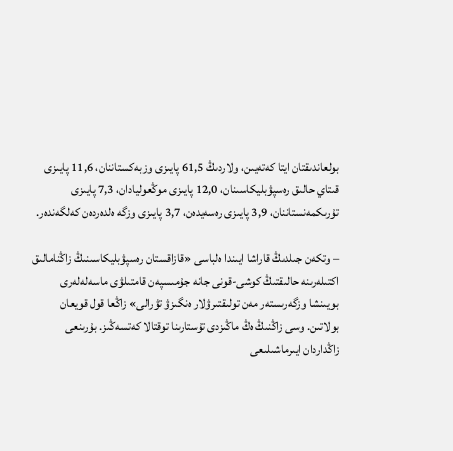بولعاندىقتان ايتا كەتەيىن، ولاردىڭ 61,5 پايىزى وزبەكستاننان، 11,6 پايىزى قىتاي حالىق رەسپۋبليكاسىنان، 12,0 پايىزى موڭعوليادان، 7,3 پايىزى تۇرىكمەنستاننان، 3,9 پايىزى رەسەيدەن، 3,7 پايىزى وزگە ەلدەردەن كەلگەندەر.

– وتكەن جىلدىڭ قاراشا ايىندا ەلباسى «قازاقستان رەسپۋبليكاسىنىڭ زاڭنامالىق اكتىلەرىنە حالىقتىڭ كوشى-قونى جانە جۇمىسپەن قامتىلۋى ماسەلەلەرى بويىنشا وزگەرىستەر مەن تولىقتىرۋلار ەنگىزۋ تۋرالى» زاڭعا قول قويعان بولاتىن. وسى زاڭنىڭ ەڭ ماڭىزدى تۇستارىنا توقتالا كەتسەڭىز. بۇرىنعى زاڭداردان ايىرماشىلىعى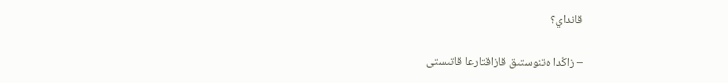قانداي؟

– زاڭدا ەتنوستىق قازاقتارعا قاتىستى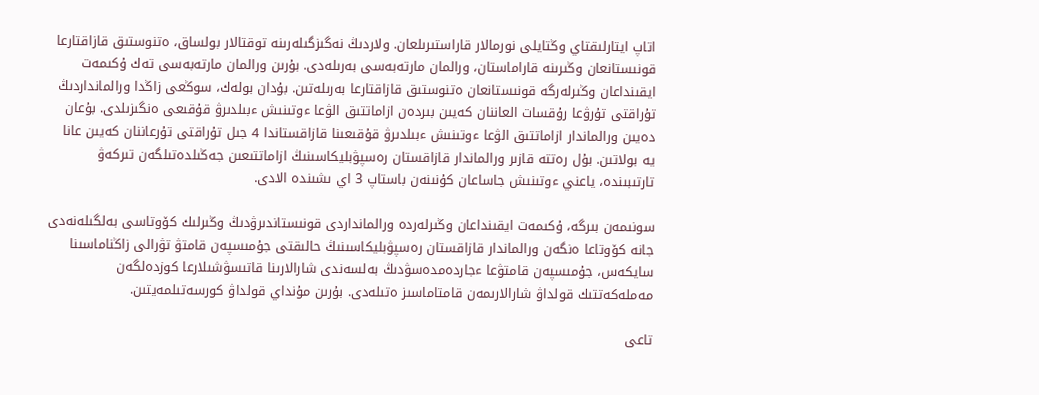اتاپ ايتارلىقتاي وڭتايلى نورمالار قاراستىرىلعان. ولاردىڭ نەگىزگىلەرىنە توقتالار بولساق، ەتنوستىق قازاقتارعا قونىستانعان وڭىرىنە قاراماستان، ورالمان مارتەبەسى بەرىلەدى. بۇرىن ورالمان مارتەبەسى تەك ۇكىمەت ايقىنداعان وڭىرلەرگە قونىستانعان ەتنوستىق قازاقتارعا بەرىلەتىن. بۇدان بولەك، سوڭعى زاڭدا ورالمانداردىڭ تۇراقتى تۇرۋعا رۇقسات العاننان كەيىن بىردەن ازاماتتىق الۋعا ءوتىنىش ءبىلدىرۋ قۇقىعى ەنگىزىلدى. بۇعان دەيىن ورالماندار ازاماتتىق الۋعا ءوتىنىش ءبىلدىرۋ قۇقىعىنا قازاقستاندا 4 جىل تۇراقتى تۇرعاننان كەيىن عانا يە بولاتىن. بۇل رەتتە قازىر ورالماندار قازاقستان رەسپۋبليكاسىنىڭ ازاماتتىعىن جەڭىلدەتىلگەن تىركەۋ تارتىبىندە، ياعني ءوتىنىش جاساعان كۇنىنەن باستاپ 3 اي ىشىندە الادى.

سونىمەن بىرگە، ۇكىمەت ايقىنداعان وڭىرلەردە ورالمانداردى قونىستاندىرۋدىڭ وڭىرلىك كۆوتاسى بەلگىلەنەدى جانە كۆوتاعا ەنگەن ورالماندار قازاقستان رەسپۋبليكاسىنىڭ حالىقتى جۇمىسپەن قامتۋ تۋرالى زاڭناماسىنا سايكەس، جۇمىسپەن قامتۋعا ءجاردەمدەسۋدىڭ بەلسەندى شارالارىنا قاتىسۋشىلارعا كوزدەلگەن مەملەكەتتىك قولداۋ شارالارىمەن قامتاماسىز ەتىلەدى. بۇرىن مۇنداي قولداۋ كورسەتىلمەيتىن.

تاعى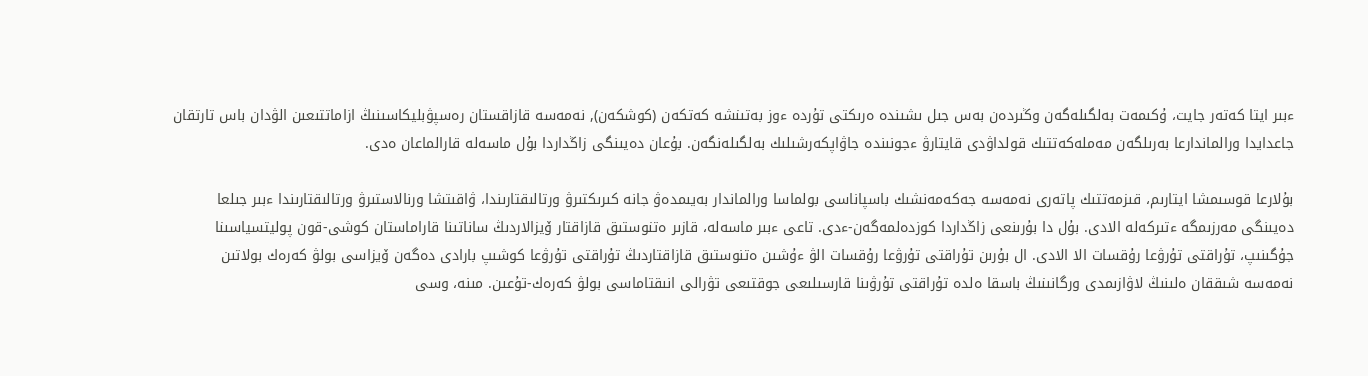ءبىر ايتا كەتەر جايت، ۇكىمەت بەلگىلەگەن وڭىردەن بەس جىل ىشىندە ەرىكتى تۇردە ءوز بەتىنشە كەتكەن (كوشكەن), نەمەسە قازاقستان رەسپۋبليكاسىنىڭ ازاماتتىعىن الۋدان باس تارتقان جاعدايدا ورالماندارعا بەرىلگەن مەملەكەتتىك قولداۋدى قايتارۋ ءجونىندە جاۋاپكەرشىلىك بەلگىلەنگەن. بۇعان دەيىنگى زاڭداردا بۇل ماسەلە قارالماعان ەدى.

بۇلارعا قوسىمشا ايتارىم، قىزمەتتىك پاتەرى نەمەسە جەكەمەنشىك باسپاناسى بولماسا ورالماندار بەيىمدەۋ جانە كىرىكتىرۋ ورتالىقتارىندا، ۋاقىتشا ورنالاستىرۋ ورتالىقتارىندا ءبىر جىلعا دەيىنگى مەرزىمگە ءتىركەلە الادى. بۇل دا بۇرىنعى زاڭداردا كوزدەلمەگەن-ءدى. تاعى ءبىر ماسەلە، قازىر ەتنوستىق قازاقتار ۆيزالاردىڭ ساناتىنا قاراماستان كوشى-قون پوليتسياسىنا جۇگىنىپ، تۇراقتى تۇرۋعا رۇقسات الا الادى. ال بۇرىن تۇراقتى تۇرۋعا رۇقسات الۋ ءۇشىن ەتنوستىق قازاقتاردىڭ تۇراقتى تۇرۋعا كوشىپ بارادى دەگەن ۆيزاسى بولۋ كەرەك بولاتىن نەمەسە شىققان ەلىنىڭ لاۋازىمدى ورگانىنىڭ باسقا ەلدە تۇراقتى تۇرۋىنا قارسىلىعى جوقتىعى تۋرالى انىقتاماسى بولۋ كەرەك-تۇعىن. مىنە، وسى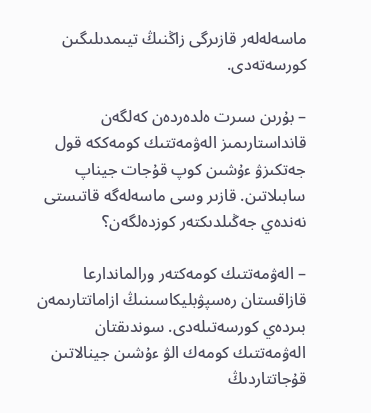ماسەلەلەر قازىرگى زاڭنىڭ تيىمدىلىگىن كورسەتەدى.

– بۇرىن سىرت ەلدەردەن كەلگەن قانداستارىمىز الەۋمەتتىك كومەككە قول جەتكىزۋ ءۇشىن كوپ قۇجات جيناپ سابىلاتىن. قازىر وسى ماسەلەگە قاتىستى نەندەي جەڭىلدىكتەر كوزدەلگەن؟

– الەۋمەتتىك كومەكتەر ورالماندارعا قازاقستان رەسپۋبليكاسىنىڭ ازاماتتارىمەن بىردەي كورسەتىلەدى. سوندىقتان الەۋمەتتىك كومەك الۋ ءۇشىن جينالاتىن قۇجاتتاردىڭ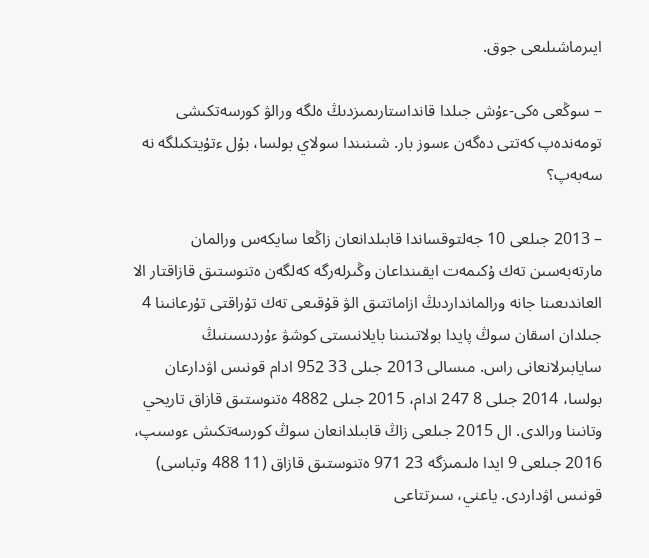ايىرماشىلىعى جوق.

– سوڭعى ەكى-ءۇش جىلدا قانداستارىمىزدىڭ ەلگە ورالۋ كورسەتكىشى تومەندەپ كەتتى دەگەن ءسوز بار. شىنىندا سولاي بولسا، بۇل ءتۇيتكىلگە نە سەبەپ؟

– 2013 جىلعى 10 جەلتوقساندا قابىلدانعان زاڭعا سايكەس ورالمان مارتەبەسىن تەك ۇكىمەت ايقىنداعان وڭىرلەرگە كەلگەن ەتنوستىق قازاقتار الا العاندىعىنا جانە ورالمانداردىڭ ازاماتتىق الۋ قۇقىعى تەك تۇراقتى تۇرعانىنا 4 جىلدان اسقان سوڭ پايدا بولاتىنىنا بايلانىستى كوشۋ ءۇردىسىنىڭ سايابىرلانعانى راس. مىسالى 2013 جىلى 33 952 ادام قونىس اۋدارعان بولسا، 2014 جىلى 8 247 ادام، 2015 جىلى 4882 ەتنوستىق قازاق تاريحي وتانىنا ورالدى. ال 2015 جىلعى زاڭ قابىلدانعان سوڭ كورسەتكىش ءوسىپ، 2016 جىلعى 9 ايدا ەلىمىزگە 23 971 ەتنوستىق قازاق (11 488 وتباسى) قونىس اۋداردى. ياعني، سىرتتاعى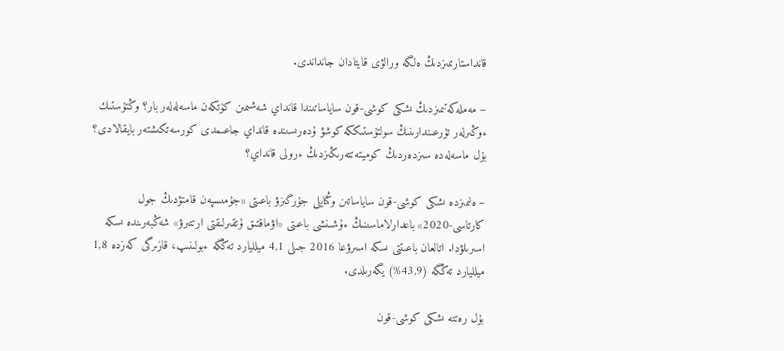قانداستارىمىزدىڭ ەلگە ورالۋى قايتادان جانداندى.

– مەملەكەتىمىزدىڭ ىشكى كوشى-قون ساياساتىندا قانداي شەشىمىن كۇتكەن ماسەلەلەر بار؟ وڭتۇستىك ءوڭىرلەر تۇرعىندارىنىڭ سولتۇستىككە كوشۋ ۇدەرىسىندە قانداي جاعىمدى كورسەتكىشتەر بايقالادى؟ بۇل ماسەلەدە سىزدەردىڭ كوميتەتتەرىڭىزدىڭ ءرولى قانداي؟

– ەلىمىزدە ىشكى كوشى-قون ساياساتىن وڭتايلى جۇرگىزۋ باعىتى «جۇمىسپەن قامتۋدىڭ جول كارتاسى-2020» باعدارلاماسىنىڭ ءۇشىنشى باعىتى «اۋماقتىق ۇتقىرلىقتى ارتتىرۋ» شەڭبەرىندە ىسكە اسىرىلۋدا. اتالعان باعىتتى ىسكە اسىرۋعا 2016 جىلى 4,1 ميلليارد تەڭگە ءبولىنىپ، قازىرگى كەزدە 1,8 ميلليارد تەڭگە (43,9%) يگەرىلدى.

بۇل رەتتە ىشكى كوشى-قون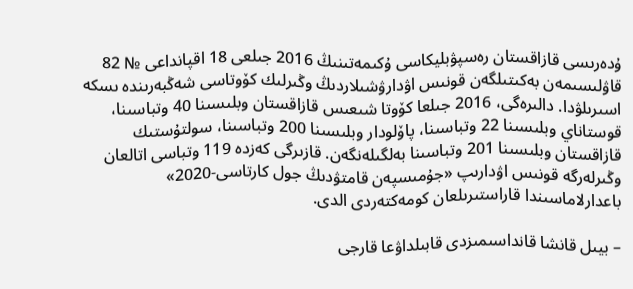ۇدەرىسى قازاقستان رەسپۋبليكاسى ۇكىمەتىنىڭ 2016 جىلعى 18 اقپانداعى № 82 قاۋلىسىمەن بەكىتىلگەن قونىس اۋدارۋشىلاردىڭ وڭىرلىك كۆوتاسى شەڭبەرىندە ىسكە اسىرىلۋدا. دالىرەگى، 2016 جىلعا كۆوتا شىعىس قازاقستان وبلىسىنا 40 وتباسىنا، قوستاناي وبلىسىنا 22 وتباسىنا، پاۆلودار وبلىسىنا 200 وتباسىنا، سولتۇستىك قازاقستان وبلىسىنا 201 وتباسىنا بەلگىلەنگەن. قازىرگى كەزدە 119 وتباسى اتالعان وڭىرلەرگە قونىس اۋدارىپ «جۇمىسپەن قامتۋدىڭ جول كارتاسى-2020» باعدارلاماسىندا قاراستىرىلعان كومەكتەردى الدى.

– بيىل قانشا قانداسىمىزدى قابىلداۋعا قارجى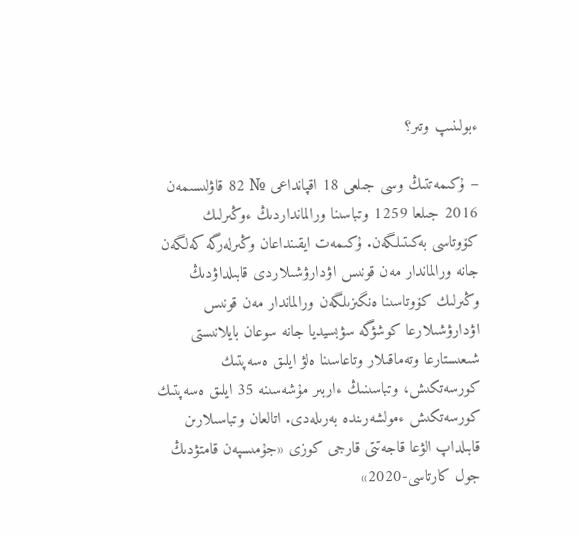ءبولىنىپ وتىر؟

– ۇكىمەتتىڭ وسى جىلعى 18 اقپانداعى № 82 قاۋلىسىمەن 2016 جىلعا 1259 وتباسىنا ورالمانداردىڭ ءوڭىرلىك كۆوتاسى بەكىتىلگەن. ۇكىمەت ايقىنداعان وڭىرلەرگە كەلگەن جانە ورالماندار مەن قونىس اۋدارۋشىلاردى قابىلداۋدىڭ وڭىرلىك كۆوتاسىنا ەنگىزىلگەن ورالماندار مەن قونىس اۋدارۋشىلارعا كوشۋگە سۋبسيديا جانە سوعان بايلانىستى شىعىستارعا وتەماقىلار وتاعاسىنا ەلۋ ايلىق ەسەپتىك كورسەتكىش، وتباسىنىڭ ءاربىر مۇشەسىنە 35 ايلىق ەسەپتىك كورسەتكىش ءمولشەرىندە بەرىلەدى. اتالعان وتباسىلارىن قابىلداپ الۋعا قاجەتتى قارجى كوزى «جۇمىسپەن قامتۋدىڭ جول كارتاسى-2020»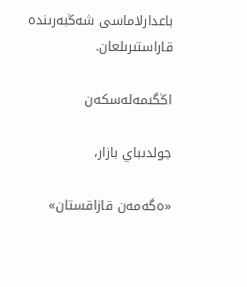باعدارلاماسى شەڭبەرىندە قاراستىرىلعان.

اڭگىمەلەسكەن

جولدىباي بازار،

«ەگەمەن قازاقستان»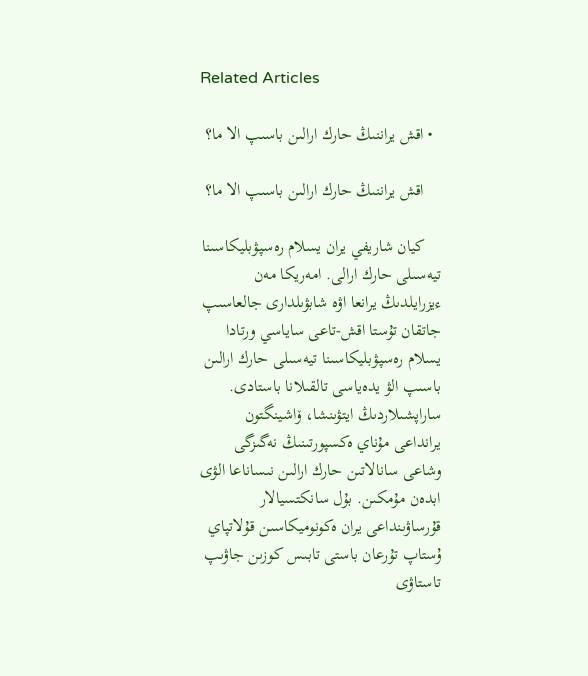Related Articles

  • اقش يراننىڭ حارك ارالىن باسىپ الا ما؟

    اقش يراننىڭ حارك ارالىن باسىپ الا ما؟

    كيان شاريفي يران يسلام رەسپۋبليكاسىنا تيەسىلى حارك ارالى. امەريكا مەن ءيزرايلدىڭ يرانعا اۋە شابۋىلدارى جالعاسىپ جاتقان تۇستا اقش-تاعى ساياسي ورتادا يسلام رەسپۋبليكاسىنا تيەسىلى حارك ارالىن باسىپ الۋ يدەياسى تالقىلانا باستادى. ساراپشىلاردىڭ ايتۋىنشا، ۆاشينگتون يرانداعى مۇناي ەكسپورتىنىڭ نەگىزگى وشاعى سانالاتىن حارك ارالىن نىساناعا الۋى ابدەن مۇمكىن. بۇل سانكتسيالار قۇرساۋىنداعى يران ەكونوميكاسىن قۇلاتپاي ۇستاپ تۇرعان باستى تابىس كوزىن جاۋىپ تاستاۋى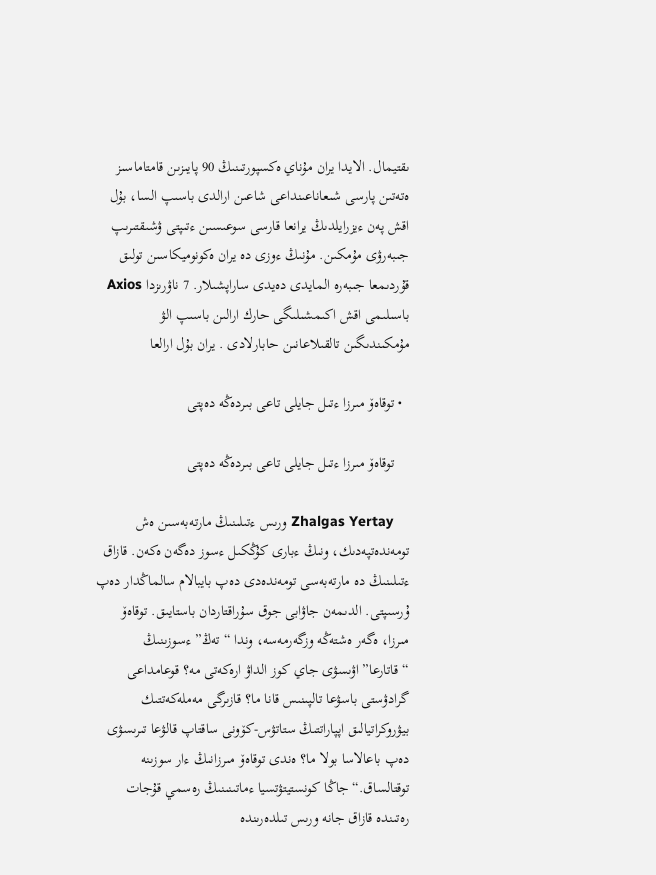ىقتيمال. الايدا يران مۇناي ەكسپورتىنىڭ 90 پايىزىن قامتاماسىز ەتەتىن پارسى شىعاناعىنداعى شاعىن ارالدى باسىپ السا، بۇل اقش پەن ءيزرايلدىڭ يرانعا قارسى سوعىسىن ءتىپتى ۋشىقتىرىپ جىبەرۋى مۇمكىن. مۇنىڭ ءوزى دە يران ەكونوميكاسىن تولىق قۇردىمعا جىبەرە المايدى دەيدى ساراپشىلار. 7 ناۋرىزدا Axios باسىلىمى اقش اكىمشىلىگى حارك ارالىن باسىپ الۋ مۇمكىندىگىن تالقىلاعانىن حابارلادى . يران بۇل ارالعا

  • توقاەۆ مىرزا ءتىل جايلى تاعى بىردەڭە دەپتى

    توقاەۆ مىرزا ءتىل جايلى تاعى بىردەڭە دەپتى

    Zhalgas Yertay ورىس ءتىلىنىڭ مارتەبەسىن ەش تومەندەتپەدىك، ونىڭ ءبارى كۇڭكىل ءسوز دەگەن ەكەن. قازاق ءتىلىنىڭ دە مارتەبەسى تومەندەدى دەپ بايبالام سالماڭدار دەپ ۇرسىپتى. الدىمەن جاۋابى جوق سۇراقتاردان باستايىق. توقاەۆ مىرزا، ەگەر ەشتەڭە وزگەرمەسە، وندا “تەڭ” ءسوزىنىڭ “قاتارعا” اۋىسۋى جاي كوز الداۋ ارەكەتى مە؟ قوعامداعى گرادۋستى باسۋعا تالپىنىس قانا ما؟ قازىرگى مەملەكەتتىك بيۋروكراتيالىق اپپاراتتىڭ ستاتۋس-كۆونى ساقتاپ قالۋعا تىرىسۋى دەپ باعالاسا بولا ما؟ ەندى توقاەۆ مىرزانىڭ ءار سوزىنە توقتالساق.“جاڭا كونستيتۋتسيا ءماتىنىنىڭ رەسمي قۇجات رەتىندە قازاق جانە ورىس تىلدەرىندە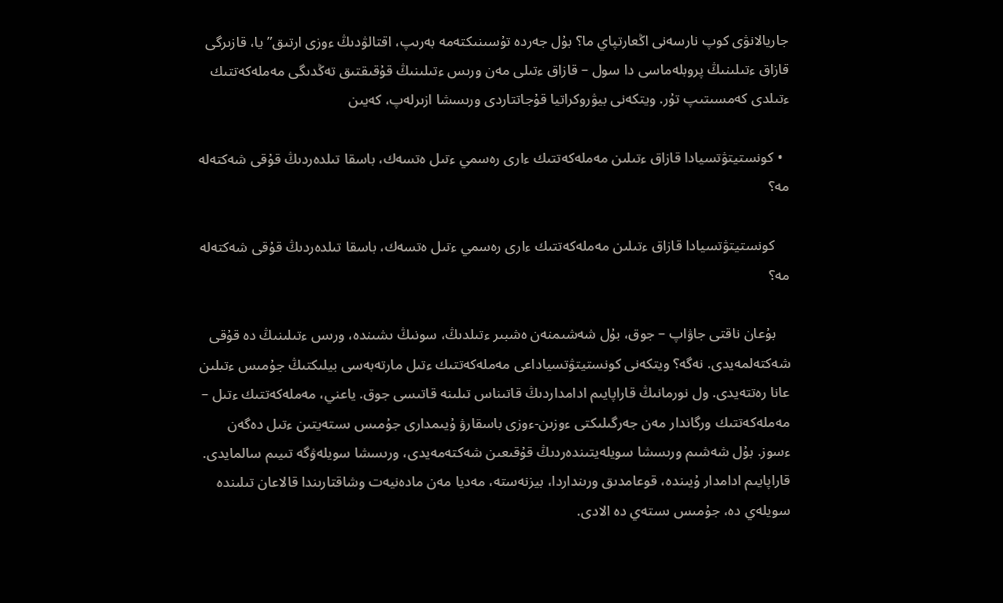جاريالانۋى كوپ نارسەنى اڭعارتپاي ما؟ بۇل جەردە تۇسىنىكتەمە بەرىپ، اقتالۋدىڭ ءوزى ارتىق”يا، قازىرگى قازاق ءتىلىنىڭ پروبلەماسى دا سول – قازاق ءتىلى مەن ورىس ءتىلىنىڭ قۇقىقتىق تەڭدىگى مەملەكەتتىك ءتىلدى كەمسىتىپ تۇر. ويتكەنى بيۋروكراتيا قۇجاتتاردى ورىسشا ازىرلەپ، كەيىن

  • كونستيتۋتسيادا قازاق ءتىلىن مەملەكەتتىك ءارى رەسمي ءتىل ەتسەك، باسقا تىلدەردىڭ قۇقى شەكتەلە مە؟

    كونستيتۋتسيادا قازاق ءتىلىن مەملەكەتتىك ءارى رەسمي ءتىل ەتسەك، باسقا تىلدەردىڭ قۇقى شەكتەلە مە؟

    بۇعان ناقتى جاۋاپ – جوق، بۇل شەشىمنەن ەشبىر ءتىلدىڭ، سونىڭ ىشىندە، ورىس ءتىلىنىڭ دە قۇقى شەكتەلمەيدى. نەگە؟ ويتكەنى كونستيتۋتسياداعى مەملەكەتتىك ءتىل مارتەبەسى بيلىكتىڭ جۇمىس ءتىلىن عانا رەتتەيدى. ول نورمانىڭ قاراپايىم ادامداردىڭ قاتىناس تىلىنە قاتىسى جوق. ياعني، مەملەكەتتىك ءتىل – مەملەكەتتىك ورگاندار مەن جەرگىلىكتى ءوزىن-ءوزى باسقارۋ ۇيىمدارى جۇمىس ىستەيتىن ءتىل دەگەن ءسوز. بۇل شەشىم ورىسشا سويلەيتىندەردىڭ قۇقىعىن شەكتەمەيدى، ورىسشا سويلەۋگە تىيىم سالمايدى. قاراپايىم ادامدار ۇيىندە، قوعامدىق ورىنداردا، بيزنەستە، مەديا مەن مادەنيەت وشاقتارىندا قالاعان تىلىندە سويلەي دە، جۇمىس ىستەي دە الادى.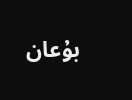بۇعان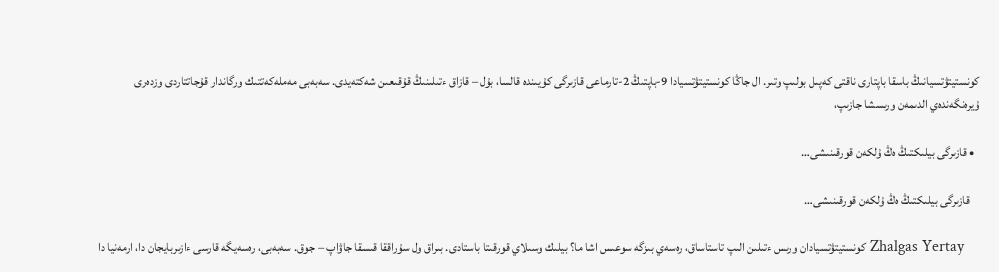كونستيتۋتسيانىڭ باسقا باپتارى ناقتى كەپىل بولىپ وتىر. ال جاڭا كونستيتۋتسيادا 9-باپتىڭ 2-تارماعى قازىرگى كۇيىندە قالسا، بۇل – قازاق ءتىلىنىڭ قۇقىعىن شەكتەيدى. سەبەبى مەملەكەتتىك ورگاندار قۇجاتتاردى وزدەرى ۇيرەنگەندەي الدىمەن ورىسشا جازىپ،

  • قازىرگى بيلىكتىڭ ەڭ ۇلكەن قورقىنىشى…

    قازىرگى بيلىكتىڭ ەڭ ۇلكەن قورقىنىشى…

    Zhalgas Yertay كونستيتۋتسيادان ورىس ءتىلىن الىپ تاستاساق، رەسەي بىزگە سوعىس اشا ما؟ بيلىك وسىلاي قورقىتا باستادى. بىراق ول سۇراققا قىسقا جاۋاپ – جوق. سەبەبى، رەسەيگە قارسى ءازىربايجان دا، ارمەنيا دا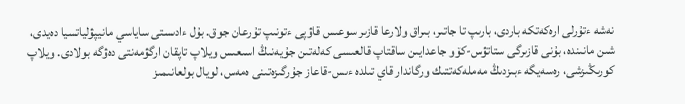نەشە ءتۇرلى ارەكەتكە باردى، بارىپ تا جاتىر، بىراق ولارعا قازىر سوعىس قاۋپى ءتونىپ تۇرعان جوق. بۇل ءادىستى ساياسي مانيپۋلياتسيا دەيدى، شىن مانىندە، بۇنى قازىرگى ستاتۋس-كۆو جاعدايىن ساقتاپ قالعىسى كەلەتىن جۇيەنىڭ اسىعىس ويلاپ تاپقان ارگۋمەنتى دەۋگە بولادى. ويلاپ كورىڭىزشى، رەسەيگە ءبىزدىڭ مەملەكەتتىك ورگاندار قاي تىلدە ءىس-قاعاز جۇرگىزەتىنى ەمەس، لويال بولعانىمىز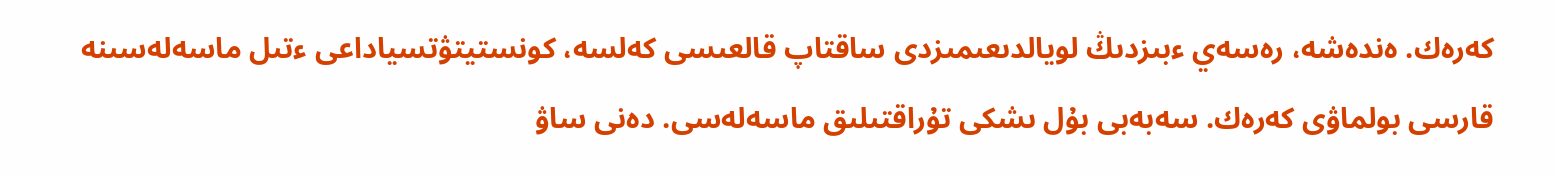كەرەك. ەندەشە، رەسەي ءبىزدىڭ لويالدىعىمىزدى ساقتاپ قالعىسى كەلسە، كونستيتۋتسياداعى ءتىل ماسەلەسىنە قارسى بولماۋى كەرەك. سەبەبى بۇل ىشكى تۇراقتىلىق ماسەلەسى. دەنى ساۋ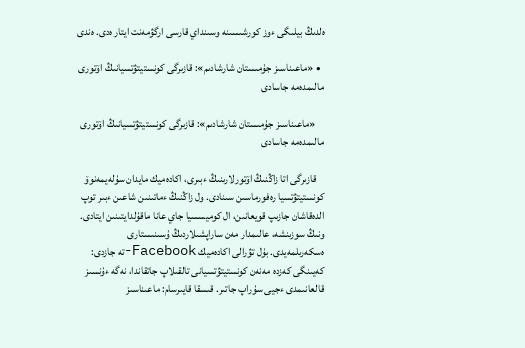ەلدىڭ بيلىگى ءوز كورشىسىنە وسىنداي قارسى ارگۋمەنت ايتار ەدى. ەندى

  • «ماعىناسىز جۇمىستان شارشادىم»: قازىرگى كونستيتۋتسيانىڭ اۆتورى مالىمدەمە جاسادى

    «ماعىناسىز جۇمىستان شارشادىم»: قازىرگى كونستيتۋتسيانىڭ اۆتورى مالىمدەمە جاسادى

    قازىرگى اتا زاڭنىڭ اۆتورلارىنىڭ ءبىرى، اكادەميك مايدان سۇلەيمەنوۆ كونستيتۋتسيا رەفورماسىن سىنادى. ول زاڭنىڭ ءماتىنىن شاعىن ءبىر توپ الدەقاشان جازىپ قويعانىن، ال كوميسسيا جاي عانا ماقۇلدايتىنىن ايتادى. ونىڭ سوزىنشە، عالىمدار مەن ساراپشىلاردىڭ ۇسىنىستارى ەسكەرىلمەيدى. بۇل تۋرالى اكادەميك Facebook-تە جازدى: كەيىنگى كەزدە مەنەن كونستيتۋتسيانى تالقىلاپ جاتقاندا، نەگە ءۇنسىز قالعانىمدى ءجيى سۇراپ جاتىر. قىسقا قايىرسام: ماعىناسىز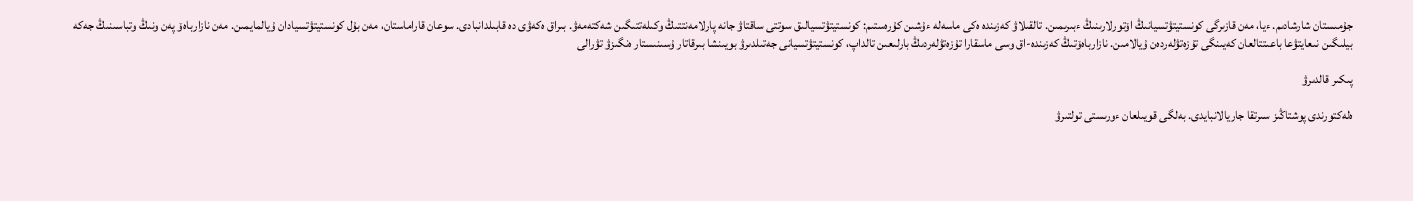جۇمىستان شارشادىم. ءيا، مەن قازىرگى كونستيتۋتسيانىڭ اۆتورلارىنىڭ ءبىرىمىن. تالقىلاۋ كەزىندە ەكى ماسەلە ءۇشىن كۇرەستىم: كونستيتۋتسيالىق سوتتى ساقتاۋ جانە پارلامەنتتىڭ وكىلەتتىگىن شەكتەمەۋ. بىراق ەكەۋى دە قابىلدانبادى. سوعان قاراماستان، مەن بۇل كونستيتۋتسيادان ۇيالمايمىن. مەن نازارباەۆ پەن ونىڭ وتباسىنىڭ جەكە بيلىگىن نىعايتۋعا باعىتتالعان كەيىنگى تۇزەتۋلەردەن ۇيالامىن. نازارباەۆتىڭ كەزىندە-اق وسى ماسقارا تۇزەتۋلەردىڭ بارلىعىن تالداپ، كونستيتۋتسيانى جەتىلدىرۋ بويىنشا بىرقاتار ۇسىنىستار ەنگىزۋ تۋرالى

پىكىر قالدىرۋ

ەلەكتورندى پوشتاڭىز سىرتقا جاريالانبايدى. بەلگى قويىلعان ءورىستى تولتىرۋ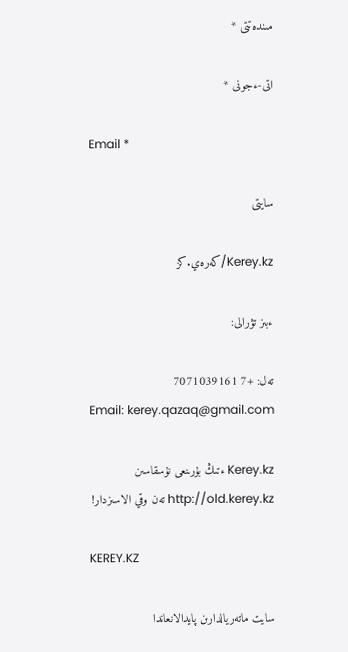مىندەتتى *

اتى-ءجونى *

Email *

سايتى

Kerey.kz/كەرەي.كز

ءبىز تۋرالى:

تەل: +7 7071039161
Email: kerey.qazaq@gmail.com

Kerey.kz ءتىڭ بۇرىنعى نۇسقاسىن http://old.kerey.kz تەن وقي الاسىزدار!

KEREY.KZ

سايت ماتەريالدارىن پايدالانعاندا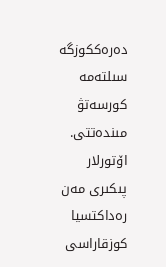دەرەككوزگە سىلتەمە كورسەتۋ مىندەتتى. اۆتورلار پىكىرى مەن رەداكتسيا كوزقاراسى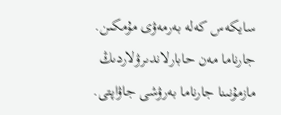سايكەس كەلە بەرمەۋى مۇمكىن. جارناما مەن حابارلاندىرۋلاردىڭ مازمۇنىنا جارناما بەرۋشى جاۋاپتى.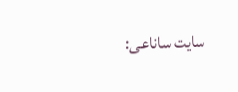سايت ساناعى: